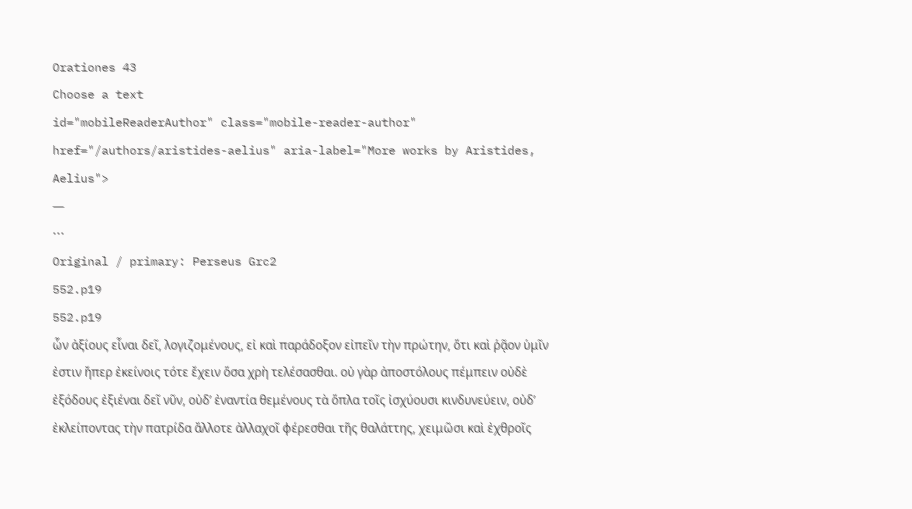Orationes 43
Choose a text
id="mobileReaderAuthor" class="mobile-reader-author" href="/authors/aristides-aelius" aria-label="More works by Aristides, Aelius">
—
⋯
Original / primary: Perseus Grc2
552.p19
552.p19
ὧν ἀξίους εἶναι δεῖ, λογιζομένους, εἰ καὶ παράδοξον εἰπεῖν τὴν πρώτην, ὅτι καὶ ῥᾷον ὑμῖν ἐστιν ἤπερ ἐκείνοις τότε ἔχειν ὅσα χρὴ τελέσασθαι. οὐ γὰρ ἀποστόλους πέμπειν οὐδὲ ἐξόδους ἐξιέναι δεῖ νῦν, οὐδʼ ἐναντία θεμένους τὰ ὅπλα τοῖς ἰσχύουσι κινδυνεύειν, οὐδʼ ἐκλείποντας τὴν πατρίδα ἄλλοτε ἀλλαχοῖ φέρεσθαι τῆς θαλάττης, χειμῶσι καὶ ἐχθροῖς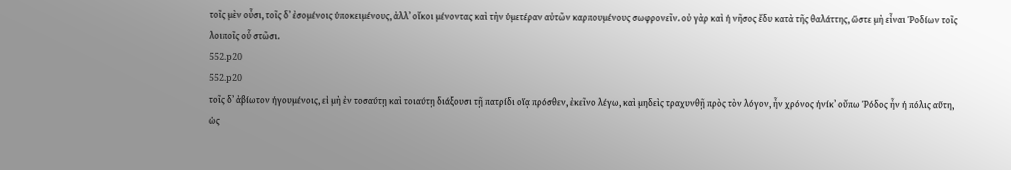τοῖς μὲν οὖσι, τοῖς δʼ ἐσομένοις ὑποκειμένους, ἀλλʼ οἴκοι μένοντας καὶ τὴν ὑμετέραν αὐτῶν καρπουμένους σωφρονεῖν. οὐ γὰρ καὶ ἡ νῆσος ἔδυ κατὰ τῆς θαλάττης, ὥστε μὴ εἶναι Ῥοδίων τοῖς λοιποῖς οὗ στῶσι.
552.p20
552.p20
τοῖς δʼ ἀβίωτον ἡγουμένοις, εἰ μὴ ἐν τοσαύτῃ καὶ τοιαύτῃ διάξουσι τῇ πατρίδι οἵᾳ πρόσθεν, ἐκεῖνο λέγω, καὶ μηδεὶς τραχυνθῇ πρὸς τὸν λόγον, ἦν χρόνος ἡνίκʼ οὔπω Ῥόδος ἦν ἡ πόλις αὕτη, ὡς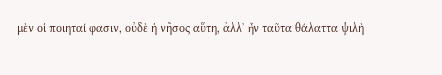μὲν οἱ ποιηταί φασιν, οὐδὲ ἡ νῆσος αὕτη, ἀλλʼ ἦν ταῦτα θάλαττα ψιλὴ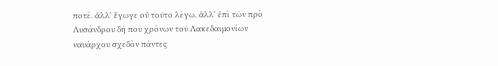ποτέ. ἀλλʼ ἔγωγε οὐ τοῦτο λέγω. ἀλλʼ ἐπὶ τῶν πρὸ Λυσάνδρου δή που χρόνων τοῦ Λακεδαιμονίων ναυάρχου σχεδὸν πάντες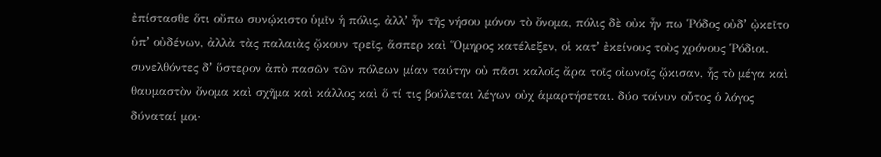ἐπίστασθε ὅτι οὔπω συνῴκιστο ὑμῖν ἡ πόλις, ἀλλʼ ἦν τῆς νήσου μόνον τὸ ὄνομα, πόλις δὲ οὐκ ἦν πω Ῥόδος οὐδʼ ᾠκεῖτο ὑπʼ οὐδένων, ἀλλὰ τὰς παλαιὰς ᾤκουν τρεῖς, ἅσπερ καὶ Ὅμηρος κατέλεξεν, οἱ κατʼ ἐκείνους τοὺς χρόνους Ῥόδιοι. συνελθόντες δʼ ὕστερον ἀπὸ πασῶν τῶν πόλεων μίαν ταύτην οὐ πᾶσι καλοῖς ἄρα τοῖς οἰωνοῖς ᾤκισαν, ἧς τὸ μέγα καὶ θαυμαστὸν ὄνομα καὶ σχῆμα καὶ κάλλος καὶ ὅ τί τις βούλεται λέγων οὐχ ἁμαρτήσεται. δύο τοίνυν οὗτος ὁ λόγος δύναταί μοι·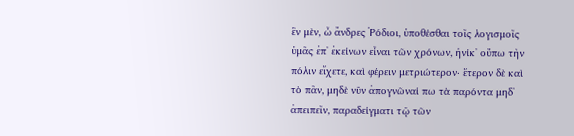ἓν μὲν, ὦ ἄνδρες Ῥόδιοι, ὑποθέσθαι τοῖς λογισμοῖς ὑμᾶς ἐπʼ ἐκείνων εἶναι τῶν χρόνων, ἡνίκʼ οὔπω τὴν πόλιν εἴχετε, καὶ φέρειν μετριώτερον· ἕτερον δὲ καὶ τὸ πᾶν, μηδὲ νῦν ἀπογνῶναί πω τὰ παρόντα μηδʼ ἀπειπεῖν, παραδείγματι τῷ τῶν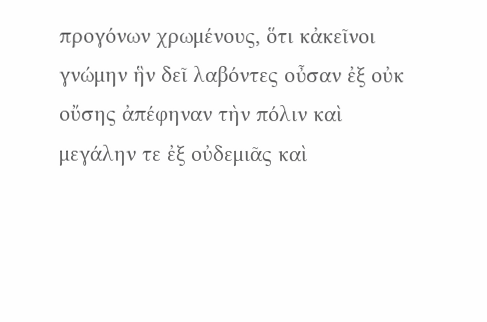προγόνων χρωμένους, ὅτι κἀκεῖνοι γνώμην ἣν δεῖ λαβόντες οὖσαν ἐξ οὐκ οὔσης ἀπέφηναν τὴν πόλιν καὶ μεγάλην τε ἐξ οὐδεμιᾶς καὶ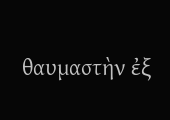θαυμαστὴν ἐξ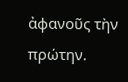ἀφανοῦς τὴν πρώτην.